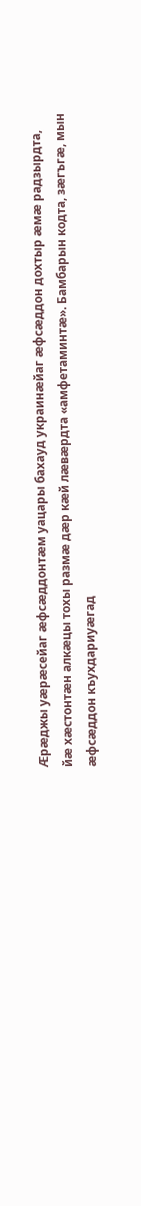Æрæджы уæрæсейаг æфсæддонтæм уацары бахауд украинæйаг æфсæддон дохтыр æмæ радзырдта, йæ хæстонтæн алкæцы тохы размæ дæр кæй лæвæрдта «амфетаминтæ». Бамбарын кодта, зæгъгæ, мын æфсæддон къухдариуæгад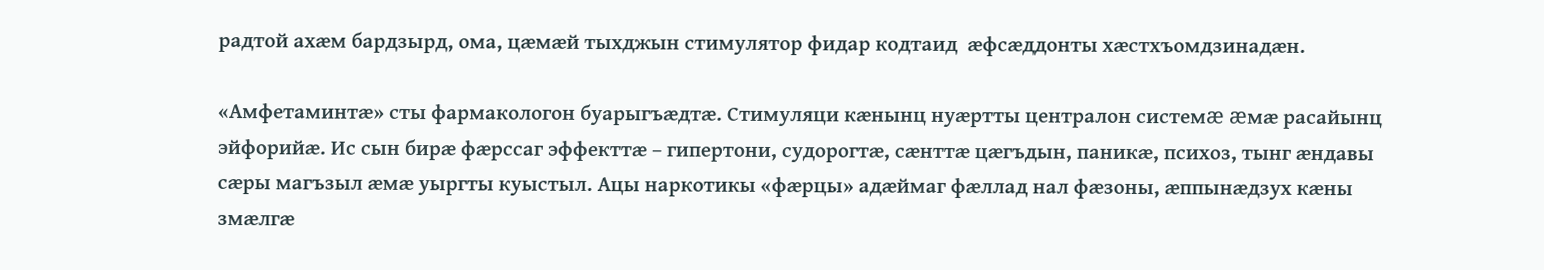радтой ахæм бардзырд, ома, цæмæй тыхджын стимулятор фидар кодтаид  æфсæддонты хæстхъомдзинадæн.

«Амфетаминтæ» сты фармакологон буарыгъæдтæ. Стимуляци кæнынц нуæртты централон системæ æмæ расайынц эйфорийæ. Ис сын бирæ фæрссаг эффекттæ – гипертони, судорогтæ, сæнттæ цæгъдын, паникæ, психоз, тынг æндавы сæры магъзыл æмæ уыргты куыстыл. Ацы наркотикы «фæрцы» адæймаг фæллад нал фæзоны, æппынæдзух кæны змæлгæ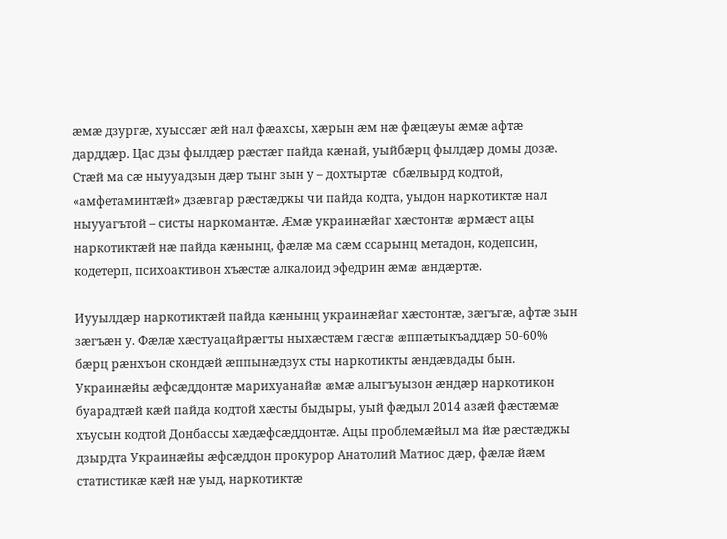æмæ дзургæ, хуыссæг æй нал фæахсы, хæрын æм нæ фæцæуы æмæ афтæ дарддæр. Цас дзы фылдæр рæстæг пайда кæнай, уыйбæрц фылдæр домы дозæ. Стæй ма сæ ныууадзын дæр тынг зын у – дохтыртæ  сбæлвырд кодтой, «амфетаминтæй» дзæвгар рæстæджы чи пайда кодта, уыдон наркотиктæ нал ныууагътой – систы наркомантæ. Æмæ украинæйаг хæстонтæ æрмæст ацы наркотиктæй нæ пайда кæнынц, фæлæ ма сæм ссарынц метадон, кодепсин, кодетерп, психоактивон хъæстæ алкалоид эфедрин æмæ æндæртæ.

Иууылдæр наркотиктæй пайда кæнынц украинæйаг хæстонтæ, зæгъгæ, афтæ зын зæгъæн у. Фæлæ хæстуацайрæгты ныхæстæм гæсгæ æппæтыкъаддæр 50-60% бæрц рæнхъон скондæй æппынæдзух сты наркотикты æндæвдады бын. Украинæйы æфсæддонтæ марихуанайæ æмæ алыгъуызон æндæр наркотикон буарадтæй кæй пайда кодтой хæсты быдыры, уый фæдыл 2014 азæй фæстæмæ хъусын кодтой Донбассы хæдæфсæддонтæ. Ацы проблемæйыл ма йæ рæстæджы дзырдта Украинæйы æфсæддон прокурор Анатолий Матиос дæр, фæлæ йæм статистикæ кæй нæ уыд, наркотиктæ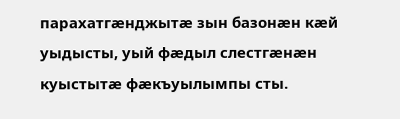парахатгæнджытæ зын базонæн кæй уыдысты, уый фæдыл слестгæнæн куыстытæ фæкъуылымпы сты.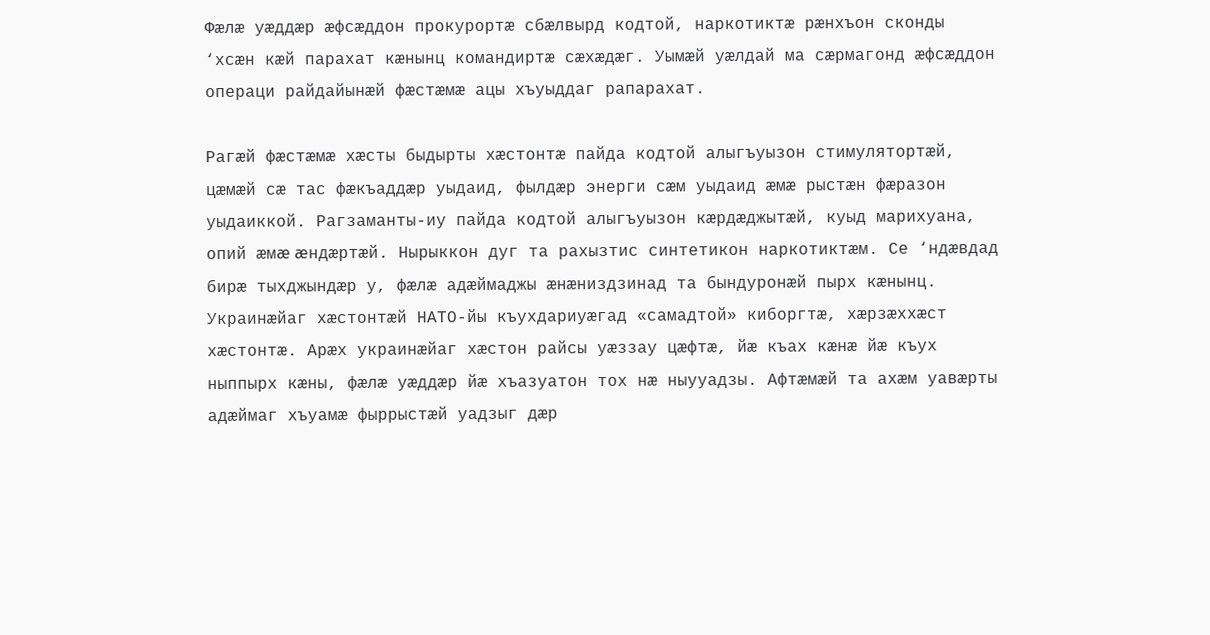Фæлæ уæддæр æфсæддон прокурортæ сбæлвырд кодтой, наркотиктæ рæнхъон сконды ‘хсæн кæй парахат кæнынц командиртæ сæхæдæг. Уымæй уæлдай ма сæрмагонд æфсæддон операци райдайынæй фæстæмæ ацы хъуыддаг рапарахат.

Рагæй фæстæмæ хæсты быдырты хæстонтæ пайда кодтой алыгъуызон стимулятортæй, цæмæй сæ тас фæкъаддæр уыдаид, фылдæр энерги сæм уыдаид æмæ рыстæн фæразон уыдаиккой. Рагзаманты-иу пайда кодтой алыгъуызон кæрдæджытæй, куыд марихуана, опий æмæ æндæртæй. Нырыккон дуг та рахызтис синтетикон наркотиктæм. Се ‘ндæвдад бирæ тыхджындæр у, фæлæ адæймаджы æнæниздзинад та бындуронæй пырх кæнынц. Украинæйаг хæстонтæй НАТО-йы къухдариуæгад «самадтой» киборгтæ, хæрзæххæст хæстонтæ. Арæх украинæйаг хæстон райсы уæззау цæфтæ, йæ къах кæнæ йæ къух ныппырх кæны, фæлæ уæддæр йæ хъазуатон тох нæ ныууадзы. Афтæмæй та ахæм уавæрты адæймаг хъуамæ фыррыстæй уадзыг дæр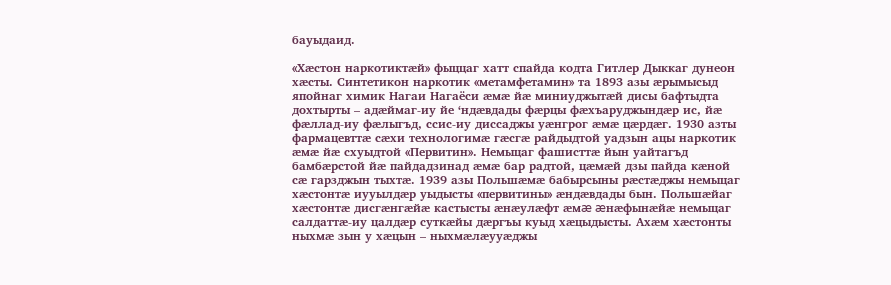бауыдаид.

«Хæстон наркотиктæй» фыццаг хатт спайда кодта Гитлер Дыккаг дунеон хæсты. Синтетикон наркотик «метамфетамин» та 1893 азы æрымысыд япойнаг химик Нагаи Нагаёси æмæ йæ миниуджытæй дисы бафтыдта дохтырты – адæймаг-иу йе ‘ндæвдады фæрцы фæхъаруджындæр ис, йæ фæллад-иу фæлыгъд, ссис-иу диссаджы уæнгрог æмæ цæрдæг. 1930 азты фармацевттæ сæхи технологимæ гæсгæ райдыдтой уадзын ацы наркотик æмæ йæ схуыдтой «Первитин». Немыцаг фашисттæ йын уайтагъд бамбæрстой йæ пайдадзинад æмæ бар радтой, цæмæй дзы пайда кæной сæ гарзджын тыхтæ. 1939 азы Польшæмæ бабырсыны рæстæджы немыцаг хæстонтæ иууылдæр уыдысты «первитины» æндæвдады бын. Польшæйаг хæстонтæ дисгæнгæйæ кастысты æнæулæфт æмæ æнæфынæйæ немыцаг салдаттæ-иу цалдæр суткæйы дæргъы куыд хæцыдысты. Ахæм хæстонты ныхмæ зын у хæцын – ныхмæлæууæджы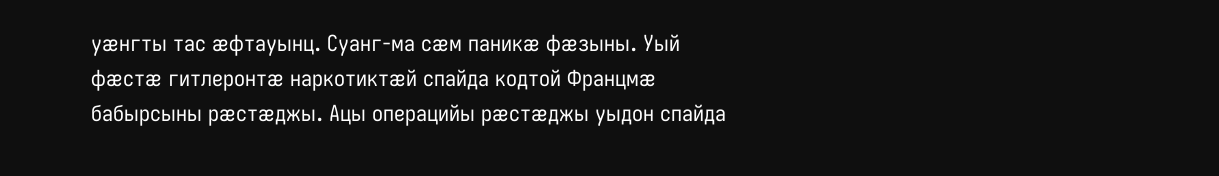уæнгты тас æфтауынц. Суанг-ма сæм паникæ фæзыны. Уый фæстæ гитлеронтæ наркотиктæй спайда кодтой Францмæ бабырсыны рæстæджы. Ацы операцийы рæстæджы уыдон спайда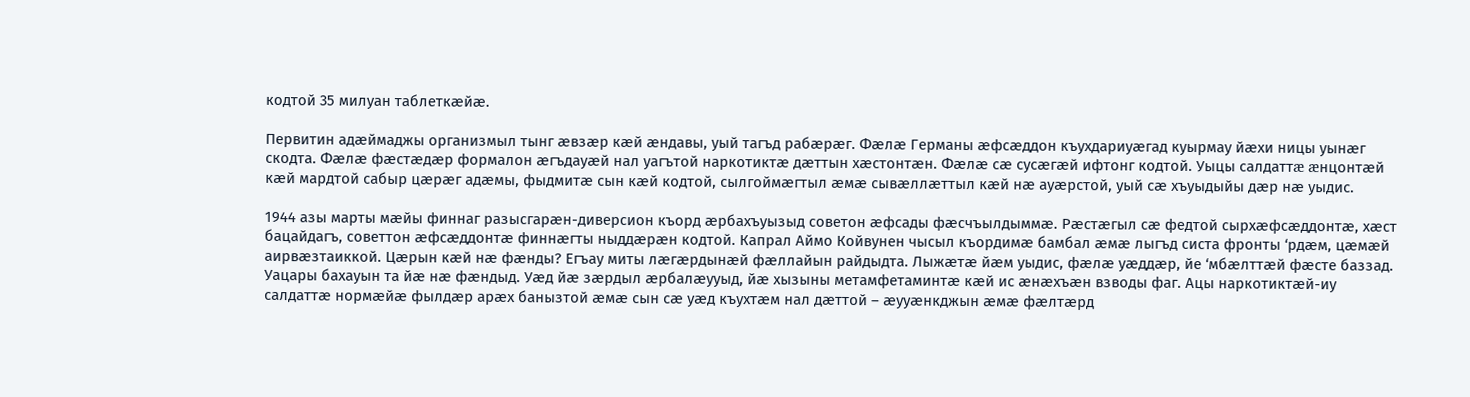кодтой 35 милуан таблеткæйæ.

Первитин адæймаджы организмыл тынг æвзæр кæй æндавы, уый тагъд рабæрæг. Фæлæ Германы æфсæддон къухдариуæгад куырмау йæхи ницы уынæг скодта. Фæлæ фæстæдæр формалон æгъдауæй нал уагътой наркотиктæ дæттын хæстонтæн. Фæлæ сæ сусæгæй ифтонг кодтой. Уыцы салдаттæ æнцонтæй кæй мардтой сабыр цæрæг адæмы, фыдмитæ сын кæй кодтой, сылгоймæгтыл æмæ сывæллæттыл кæй нæ ауæрстой, уый сæ хъуыдыйы дæр нæ уыдис.

1944 азы марты мæйы финнаг разысгарæн-диверсион къорд æрбахъуызыд советон æфсады фæсчъылдыммæ. Рæстæгыл сæ федтой сырхæфсæддонтæ, хæст бацайдагъ, советтон æфсæддонтæ финнæгты ныддæрæн кодтой. Капрал Аймо Койвунен чысыл къордимæ бамбал æмæ лыгъд систа фронты ‘рдæм, цæмæй аирвæзтаиккой. Цæрын кæй нæ фæнды? Егъау миты лæгæрдынæй фæллайын райдыдта. Лыжæтæ йæм уыдис, фæлæ уæддæр, йе ‘мбæлттæй фæсте баззад. Уацары бахауын та йæ нæ фæндыд. Уæд йæ зæрдыл æрбалæууыд, йæ хызыны метамфетаминтæ кæй ис æнæхъæн взводы фаг. Ацы наркотиктæй-иу салдаттæ нормæйæ фылдæр арæх банызтой æмæ сын сæ уæд къухтæм нал дæттой – æууæнкджын æмæ фæлтæрд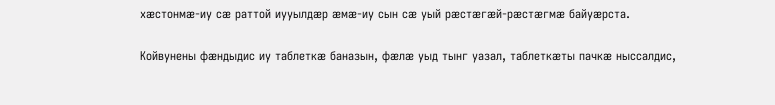хæстонмæ-иу сæ раттой иууылдæр æмæ-иу сын сæ уый рæстæгæй-рæстæгмæ байуæрста.

Койвунены фæндыдис иу таблеткæ баназын, фæлæ уыд тынг уазал, таблеткæты пачкæ ныссалдис,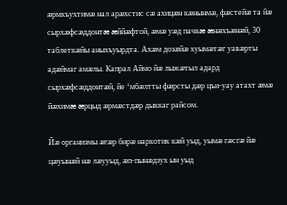æрмкъухтимæ нал арæхстис сæ ахицæн кæнынмæ, фæстейæ та йæ сырхæфсæддонтæ æййæфтой, æмæ уæд пачкæ æнæхъæнæй, 30 таблеткæйы аныхъуырдта. Ахæм дозæйæ хуымæтæг уавæрты адæймаг амæлы. Капрал Аймо йæ лыжæтыл адард сырхæфсæддонтæй, йе ‘мбæлтты фæрсты дæр цъи-уау атахт æмæ йæхимæ æрцыд æрмæстдæр дыккаг райсом.

Йæ организмы æгæр бирæ наркотик кæй уыд, уымæ гæсгæ йæ цæуынæй нæ лæууыд, æп-пынæдзух ын уыд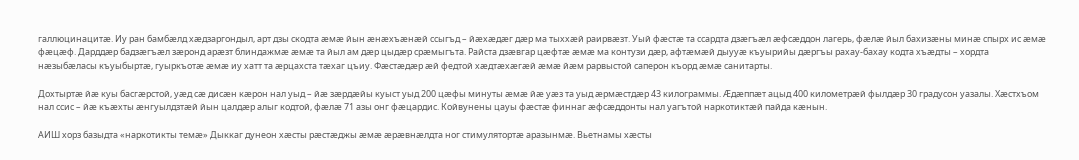галлюцинацитæ. Иу ран бамбæлд хæдзаргондыл, арт дзы скодта æмæ йын æнæхъæнæй ссыгъд – йæхæдæг дæр ма тыххæй раирвæзт. Уый фæстæ та ссардта дзæгъæл æфсæддон лагерь, фæлæ йыл бахизæны минæ спырх ис æмæ фæцæф. Дарддæр бадзæгъæл зæронд арæзт блиндажмæ æмæ та йыл ам дæр цыдæр срæмыгъта. Райста дзæвгар цæфтæ æмæ ма контузи дæр, афтæмæй дыууæ къуырийы дæргъы рахау-бахау кодта хъæдты – хордта нæзыбæласы къуыбыртæ, гуыркъотæ æмæ иу хатт та æрцахста тæхаг цъиу. Фæстæдæр æй федтой хæдтæхæгæй æмæ йæм рарвыстой саперон къорд æмæ санитарты.

Дохтыртæ йæ куы басгæрстой, уæд сæ дисæн кæрон нал уыд – йæ зæрдæйы куыст уыд 200 цæфы минуты æмæ йæ уæз та уыд æрмæстдæр 43 килограммы. Æдæппæт ацыд 400 километрæй фылдæр 30 градусон уазалы. Хæстхъом нал ссис – йæ къæхты æнгуылдзтæй йын цалдæр алыг кодтой, фæлæ 71 азы онг фæцардис. Койвунены цауы фæстæ финнаг æфсæддонты нал уагътой наркотиктæй пайда кæнын.

АИШ хорз базыдта «наркотикты темæ» Дыккаг дунеон хæсты рæстæджы æмæ æрæвнæлдта ног стимулятортæ аразынмæ. Вьетнамы хæсты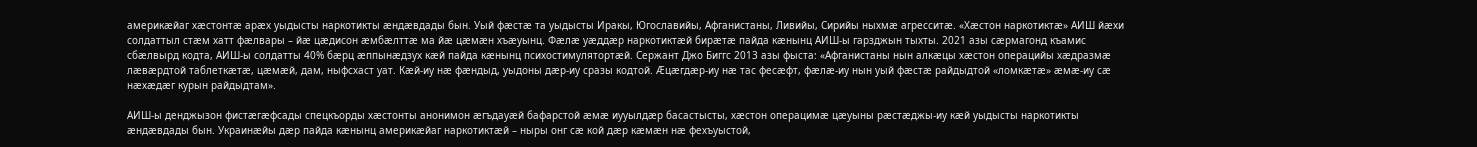америкæйаг хæстонтæ арæх уыдысты наркотикты æндæвдады бын. Уый фæстæ та уыдысты Иракы, Югославийы, Афганистаны, Ливийы, Сирийы ныхмæ агресситæ. «Хæстон наркотиктæ» АИШ йæхи солдаттыл стæм хатт фæлвары – йæ цæдисон æмбæлттæ ма йæ цæмæн хъæуынц. Фæлæ уæддæр наркотиктæй бирæтæ пайда кæнынц АИШ-ы гарзджын тыхты. 2021 азы сæрмагонд къамис сбæлвырд кодта, АИШ-ы солдатты 40% бæрц æппынæдзух кæй пайда кæнынц психостимулятортæй. Сержант Джо Биггс 2013 азы фыста: «Афганистаны нын алкæцы хæстон операцийы хæдразмæ лæвæрдтой таблеткæтæ, цæмæй, дам, ныфсхаст уат. Кæй-иу нæ фæндыд, уыдоны дæр-иу сразы кодтой. Æцæгдæр-иу нæ тас фесæфт, фæлæ-иу нын уый фæстæ райдыдтой «ломкæтæ» æмæ-иу сæ нæхæдæг курын райдыдтам».

АИШ-ы денджызон фистæгæфсады спецкъорды хæстонты анонимон æгъдауæй бафарстой æмæ иууылдæр басастысты, хæстон операцимæ цæуыны рæстæджы-иу кæй уыдысты наркотикты æндæвдады бын. Украинæйы дæр пайда кæнынц америкæйаг наркотиктæй – ныры онг сæ кой дæр кæмæн нæ фехъуыстой,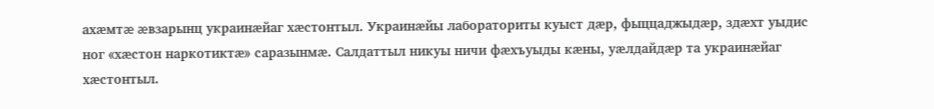ахæмтæ æвзарынц украинæйаг хæстонтыл. Украинæйы лабораториты куыст дæр, фыццаджыдæр, здæхт уыдис ног «хæстон наркотиктæ» саразынмæ. Салдаттыл никуы ничи фæхъуыды кæны, уæлдайдæр та украинæйаг хæстонтыл.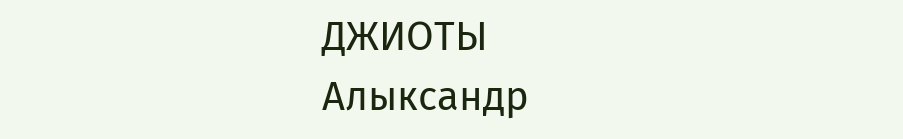ДЖИОТЫ Алыксандр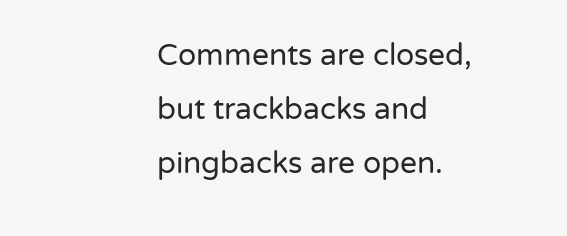Comments are closed, but trackbacks and pingbacks are open.